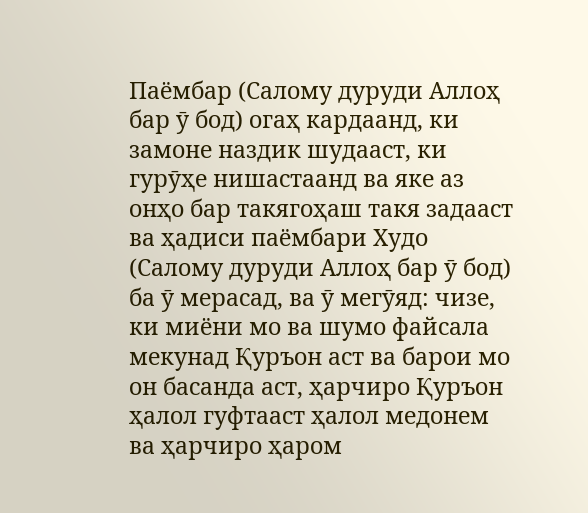Паёмбар (Салому дуруди Аллоҳ бар ӯ бод) огаҳ кардаанд, ки замоне наздик шудааст, ки гурӯҳе нишастаанд ва яке аз онҳо бар такягоҳаш такя задааст ва ҳадиси паёмбари Худо (Салому дуруди Аллоҳ бар ӯ бод) ба ӯ мерасад, ва ӯ мегӯяд: чизе, ки миёни мо ва шумо файсала мекунад Қуръон аст ва барои мо он басанда аст, ҳарчиро Қуръон ҳалол гуфтааст ҳалол медонем ва ҳарчиро ҳаром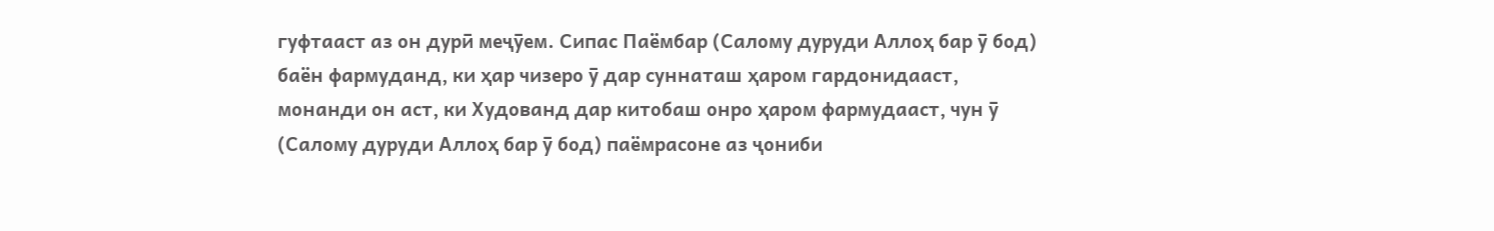гуфтааст аз он дурӣ меҷӯем. Сипас Паёмбар (Салому дуруди Аллоҳ бар ӯ бод) баён фармуданд, ки ҳар чизеро ӯ дар суннаташ ҳаром гардонидааст, монанди он аст, ки Худованд дар китобаш онро ҳаром фармудааст, чун ӯ (Салому дуруди Аллоҳ бар ӯ бод) паёмрасоне аз ҷониби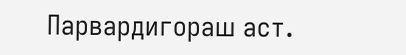Парвардигораш аст.